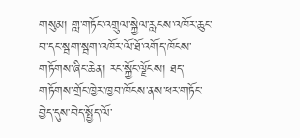གསུམ། གླ་གཏོང་འགྲུལ་སྐྱེལ་རླངས་འཁོར་ཆུང་བ་དང་སྦག་སྦག་འཁོར་ལོ་ཐོ་འགོད་ཁོངས་གཏོགས་ཞིང་ཆེན། རང་སྐྱོང་ལྗོངས། ཐད་གཏོགས་གྲོང་ཁྱེར་ཁྱབ་ཁོངས་ནས་ཕར་གཏོང་བྱེད་དུས་བེད་སྤྱོད་ལོ་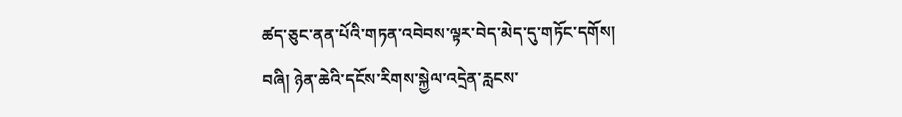ཚད་ཅུང་ནན་པོའི་གཏན་འབེབས་ལྟར་བེད་མེད་དུ་གཏོང་དགོས།
བཞི། ཉེན་ཆེའི་དངོས་རིགས་སྐྱེལ་འདྲེན་རླངས་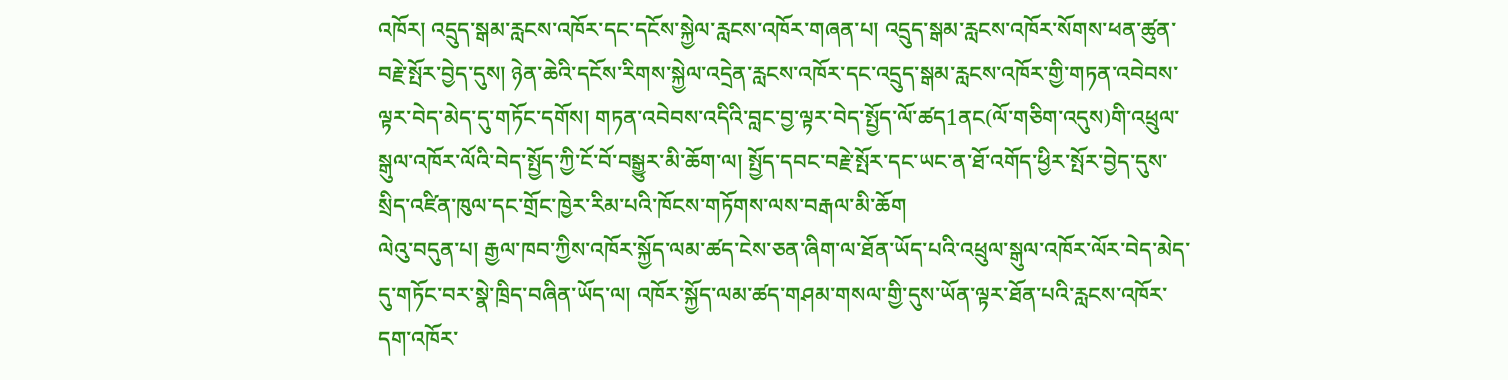འཁོར། འདྲུད་སྒམ་རླངས་འཁོར་དང་དངོས་སྐྱེལ་རླངས་འཁོར་གཞན་པ། འདྲུད་སྒམ་རླངས་འཁོར་སོགས་ཕན་ཚུན་བརྗེ་སྤོར་བྱེད་དུས། ཉེན་ཆེའི་དངོས་རིགས་སྐྱེལ་འདྲེན་རླངས་འཁོར་དང་འདྲུད་སྒམ་རླངས་འཁོར་གྱི་གཏན་འབེབས་ལྟར་བེད་མེད་དུ་གཏོང་དགོས། གཏན་འབེབས་འདིའི་བླང་བྱ་ལྟར་བེད་སྤྱོད་ལོ་ཚད1ནང(ལོ་གཅིག་འདུས)གི་འཕྲུལ་སྒུལ་འཁོར་ལོའི་བེད་སྤྱོད་ཀྱི་ངོ་བོ་བསྒྱུར་མི་ཆོག་ལ། སྤྱོད་དབང་བརྗེ་སྤོར་དང་ཡང་ན་ཐོ་འགོད་ཕྱིར་སྤོར་བྱེད་དུས་སྲིད་འཛིན་ཁུལ་དང་གྲོང་ཁྱེར་རིམ་པའི་ཁོངས་གཏོགས་ལས་བརྒལ་མི་ཆོག
ལེའུ་བདུན་པ། རྒྱལ་ཁབ་ཀྱིས་འཁོར་སྐྱོད་ལམ་ཚད་ངེས་ཅན་ཞིག་ལ་ཐོན་ཡོད་པའི་འཕྲུལ་སྒུལ་འཁོར་ལོར་བེད་མེད་དུ་གཏོང་བར་སྣེ་ཁྲིད་བཞིན་ཡོད་ལ། འཁོར་སྐྱོད་ལམ་ཚད་གཤམ་གསལ་གྱི་དུས་ཡོན་ལྟར་ཐོན་པའི་རླངས་འཁོར་དག་འཁོར་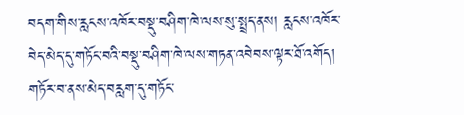བདག་གིས་རླངས་འཁོར་བསྡུ་བཤིག་ཁེ་ལས་སུ་སྤྲད་ནས། རླངས་འཁོར་བེད་མེད་དུ་གཏོང་བའི་བསྡུ་བཤིག་ཁེ་ལས་གཏན་འབེབས་ལྟར་ཐོ་འགོད། གཏོར་བ་ནས་མེད་བརླག་དུ་གཏོང་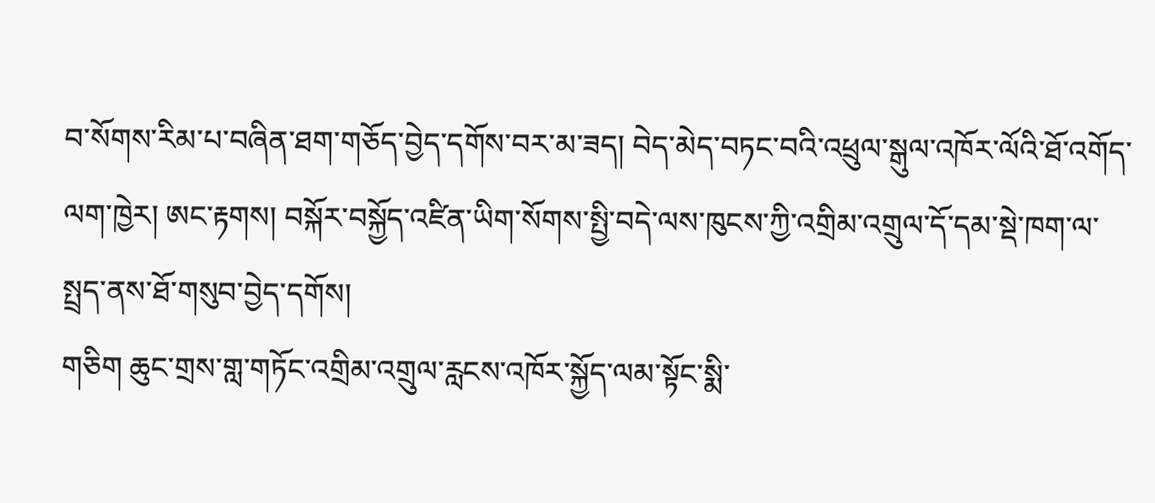བ་སོགས་རིམ་པ་བཞིན་ཐག་གཅོད་བྱེད་དགོས་བར་མ་ཟད། བེད་མེད་བཏང་བའི་འཕྲུལ་སྒུལ་འཁོར་ལོའི་ཐོ་འགོད་ལག་ཁྱེར། ཨང་རྟགས། བསྐོར་བསྐྱོད་འཛིན་ཡིག་སོགས་སྤྱི་བདེ་ལས་ཁུངས་ཀྱི་འགྲིམ་འགྲུལ་དོ་དམ་སྡེ་ཁག་ལ་སྤྲད་ནས་ཐོ་གསུབ་བྱེད་དགོས།
གཅིག ཆུང་གྲས་གླ་གཏོང་འགྲིམ་འགྲུལ་རླངས་འཁོར་སྐྱོད་ལམ་སྟོང་སྨི་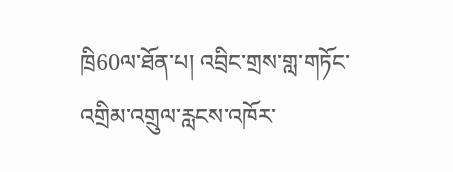ཁྲི60ལ་ཐོན་པ། འབྲིང་གྲས་གླ་གཏོང་འགྲིམ་འགྲུལ་རླངས་འཁོར་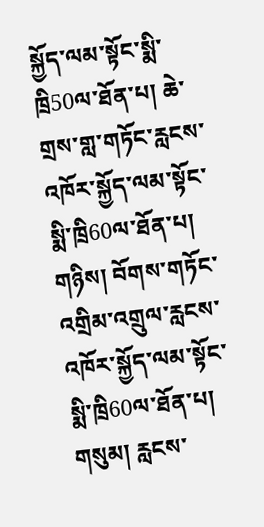སྐྱོད་ལམ་སྟོང་སྨི་ཁྲི50ལ་ཐོན་པ། ཆེ་གྲས་གླ་གཏོང་རླངས་འཁོར་སྐྱོད་ལམ་སྟོང་སྨི་ཁྲི60ལ་ཐོན་པ།
གཉིས། བོགས་གཏོང་འགྲིམ་འགྲུལ་རླངས་འཁོར་སྐྱོད་ལམ་སྟོང་སྨི་ཁྲི60ལ་ཐོན་པ།
གསུམ། རླངས་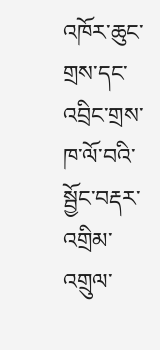འཁོར་ཆུང་གྲས་དང་འབྲིང་གྲས་ཁ་ལོ་བའི་སྦྱོང་བརྡར་འགྲིམ་འགྲུལ་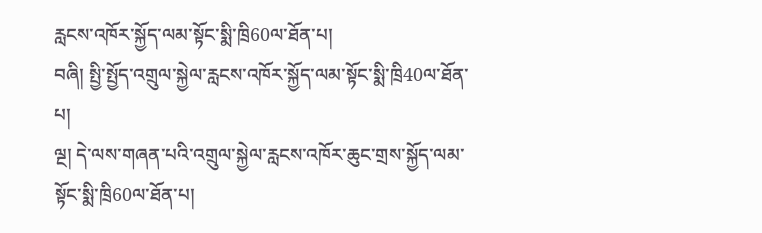རླངས་འཁོར་སྐྱོད་ལམ་སྟོང་སྨི་ཁྲི60ལ་ཐོན་པ།
བཞི། སྤྱི་སྤྱོད་འགྲུལ་སྐྱེལ་རླངས་འཁོར་སྐྱོད་ལམ་སྟོང་སྨི་ཁྲི40ལ་ཐོན་པ།
ལྔ། དེ་ལས་གཞན་པའི་འགྲུལ་སྐྱེལ་རླངས་འཁོར་ཆུང་གྲས་སྐྱོད་ལམ་སྟོང་སྨི་ཁྲི60ལ་ཐོན་པ།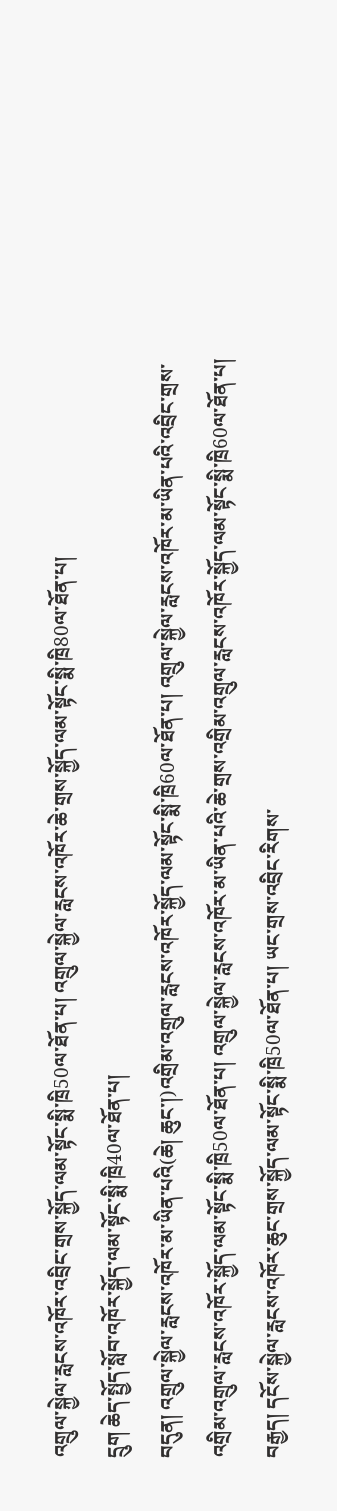འགྲུལ་སྐྱེལ་རླངས་འཁོར་འབྲིང་གྲས་སྐྱོད་ལམ་སྟོང་སྨི་ཁྲི50ལ་ཐོན་པ། འགྲུལ་སྐྱེལ་རླངས་འཁོར་ཆེ་གྲས་སྐྱོད་ལམ་སྟོང་སྨི་ཁྲི80ལ་ཐོན་པ།
དྲུག ཆེད་སྤྱོད་སློབ་འཁོར་སྐྱོད་ལམ་སྟོང་སྨི་ཁྲི40ལ་ཐོན་པ།
བདུན། འགྲུལ་སྐྱེལ་རླངས་འཁོར་མ་ཡིན་པའི(ཆེ། ཆུང་།)འགྲིམ་འགྲུལ་རླངས་འཁོར་སྐྱོད་ལམ་སྟོང་སྨི་ཁྲི60ལ་ཐོན་པ། འགྲུལ་སྐྱེལ་རླངས་འཁོར་མ་ཡིན་པའི་འབྲིང་གྲས་འགྲིམ་འགྲུལ་རླངས་འཁོར་སྐྱོད་ལམ་སྟོང་སྨི་ཁྲི50ལ་ཐོན་པ། འགྲུལ་སྐྱེལ་རླངས་འཁོར་མ་ཡིན་པའི་ཆེ་གྲས་འགྲིམ་འགྲུལ་རླངས་འཁོར་སྐྱོད་ལམ་སྟོང་སྨི་ཁྲི60ལ་ཐོན་པ།
བརྒྱད། དངོས་སྐྱེལ་རླངས་འཁོར་ཆུང་གྲས་སྐྱོད་ལམ་སྟོང་སྨི་ཁྲི50ལ་ཐོན་པ། ཡང་གྲས་འབྲིང་རིགས་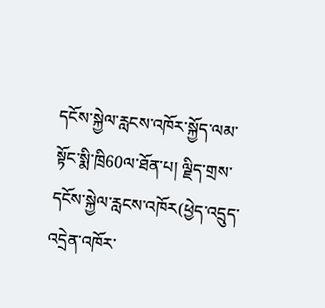དངོས་སྐྱེལ་རླངས་འཁོར་སྐྱོད་ལམ་སྟོང་སྨི་ཁྲི60ལ་ཐོན་པ། ལྗིད་གྲས་དངོས་སྐྱེལ་རླངས་འཁོར(ཕྱེད་འདྲུད་འདྲེན་འཁོར་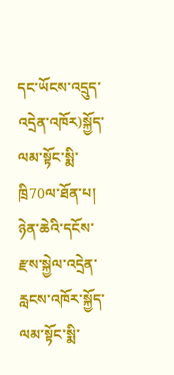དང་ཡོངས་འདྲུད་འདྲེན་འཁོར)སྐྱོད་ལམ་སྟོང་སྨི་ཁྲི70ལ་ཐོན་པ། ཉེན་ཆེའི་དངོས་རྫས་སྐྱེལ་འདྲེན་རླངས་འཁོར་སྐྱོད་ལམ་སྟོང་སྨི་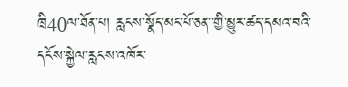ཁྲི40ལ་ཐོན་པ། རླངས་སྣོད་མང་པོ་ཅན་་གྱི་མྱུར་ཚད་དམའ་བའི་དངོས་སྐྱེལ་རླངས་འཁོར་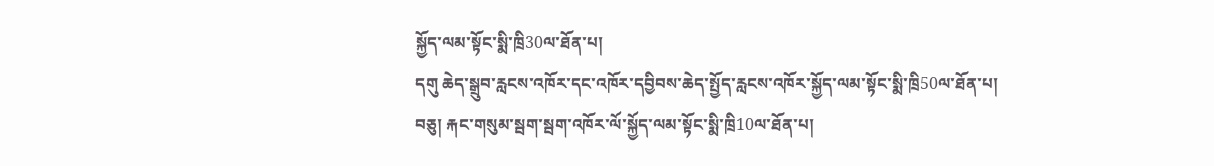སྐྱོད་ལམ་སྟོང་སྨི་ཁྲི30ལ་ཐོན་པ།
དགུ ཆེད་སྒྲུབ་རླངས་འཁོར་དང་འཁོར་དབྱིབས་ཆེད་སྤྱོད་རླངས་འཁོར་སྐྱོད་ལམ་སྟོང་སྨི་ཁྲི50ལ་ཐོན་པ།
བཅུ། རྐང་གསུམ་སྦག་སྦག་འཁོར་ལོ་སྐྱོད་ལམ་སྟོང་སྨི་ཁྲི10ལ་ཐོན་པ།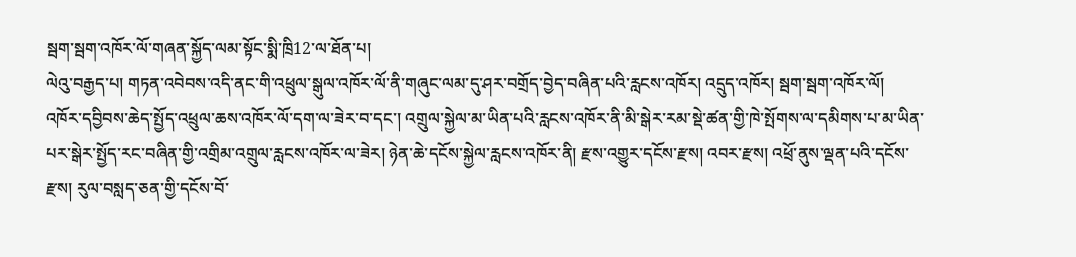སྦག་སྦག་འཁོར་ལོ་གཞན་སྐྱོད་ལམ་སྟོང་སྨི་ཁྲི12་ལ་ཐོན་པ།
ལེའུ་བརྒྱད་པ། གཏན་འབེབས་འདི་ནང་གི་འཕྲུལ་སྒུལ་འཁོར་ལོ་ནི་གཞུང་ལམ་དུ་ཤར་བགྲོད་བྱེད་བཞིན་པའི་རླངས་འཁོར། འདྲུད་འཁོར། སྦག་སྦག་འཁོར་ལོ། འཁོར་དབྱིབས་ཆེད་སྤྱོད་འཕྲུལ་ཆས་འཁོར་ལོ་དག་ལ་ཟེར་བ་དང་། འགྲུལ་སྐྱེལ་མ་ཡིན་པའི་རླངས་འཁོར་ནི་མི་སྒེར་རམ་སྡེ་ཚན་གྱི་ཁེ་སྤོགས་ལ་དམིགས་པ་མ་ཡིན་པར་སྒེར་སྤྱོད་རང་བཞིན་གྱི་འགྲིམ་འགྲུལ་རླངས་འཁོར་ལ་ཟེར། ཉེན་ཆེ་དངོས་སྐྱེལ་རླངས་འཁོར་ནི། རྫས་འགྱུར་དངོས་རྫས། འབར་རྫས། འཕྲོ་ནུས་ལྡན་པའི་དངོས་རྫས། རུལ་བསླད་ཅན་གྱི་དངོས་བོ་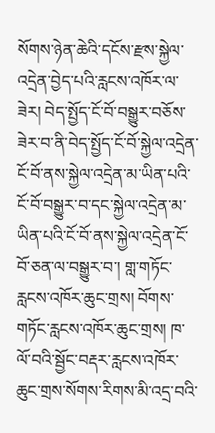སོགས་ཉེན་ཆེའི་དངོས་རྫས་སྐྱེལ་འདྲེན་བྱེད་པའི་རླངས་འཁོར་ལ་ཟེར། བེད་སྤྱོད་ངོ་བོ་བསྒྱུར་བཅོས་ཟེར་བ་ནི་བེད་སྤྱོད་ངོ་བོ་སྐྱེལ་འདྲེན་ངོ་བོ་ནས་སྐྱེལ་འདྲེན་མ་ཡིན་པའི་ངོ་བོ་བསྒྱུར་བ་དང་སྐྱེལ་འདྲེན་མ་ཡིན་པའི་ངོ་བོ་ནས་སྐྱེལ་འདྲེན་ངོ་བོ་ཅན་ལ་བསྒྱུར་བ་། གླ་གཏོང་རླངས་འཁོར་ཆུང་གྲས། བོགས་གཏོང་རླངས་འཁོར་ཆུང་གྲས། ཁ་ལོ་བའི་སྦྱོང་བརྡར་རླངས་འཁོར་ཆུང་གྲས་སོགས་རིགས་མི་འདྲ་བའི་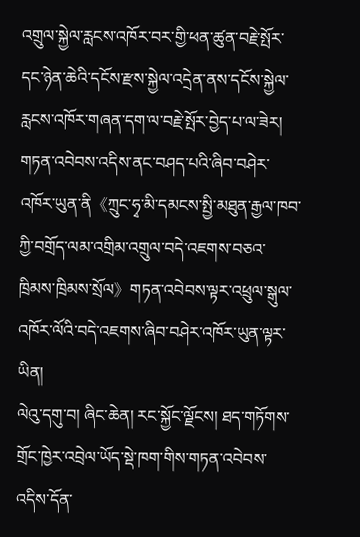འགྲུལ་སྐྱེལ་རླངས་འཁོར་བར་གྱི་ཕན་ཚུན་བརྗེ་སྤོར་དང་ཉེན་ཆེའི་དངོས་རྫས་སྐྱེལ་འདྲེན་ནས་དངོས་སྐྱེལ་རླངས་འཁོར་གཞན་དག་ལ་བརྗེ་སྤོར་བྱེད་པ་ལ་ཟེར། གཏན་འབེབས་འདིས་ནང་བཤད་པའི་ཞིབ་བཤེར་འཁོར་ཡུན་ནི《ཀྲུང་ཧྭ་མི་དམངས་སྤྱི་མཐུན་རྒྱལ་ཁབ་ཀྱི་བགྲོད་ལམ་འགྲིམ་འགྲུལ་བདེ་འཇགས་བཅའ་ཁྲིམས་ཁྲིམས་སྲོལ》གཏན་འབེབས་ལྟར་འཕྲུལ་སྒུལ་འཁོར་ལོའི་བདེ་འཇགས་ཞིབ་བཤེར་འཁོར་ཡུན་ལྟར་ཡིན།
ལེའུ་དགུ་བ། ཞིང་ཆེན། རང་སྐྱོང་ལྗོངས། ཐད་གཏོགས་གྲོང་ཁྱེར་འབྲེལ་ཡོད་སྡེ་ཁག་གིས་གཏན་འབེབས་འདིས་དོན་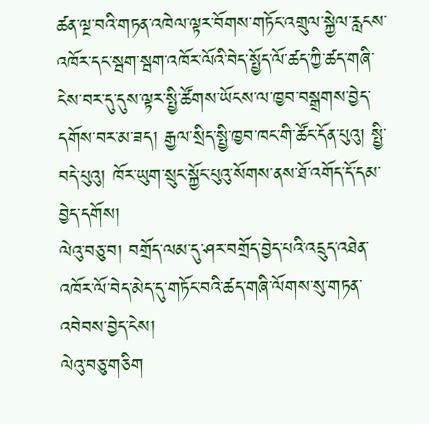ཚན་ལྔ་བའི་གཏན་འཁེལ་ལྟར་བོགས་གཏོང་འགྲུལ་སྐྱེལ་རླངས་འཁོར་དང་སྦག་སྦག་འཁོར་ལོའི་བེད་སྤྱོད་ལོ་ཚད་ཀྱི་ཚད་གཞི་ངེས་བར་དུ་དུས་ལྟར་སྤྱི་ཚོགས་ཡོངས་ལ་ཁྱབ་བསྒྲགས་བྱེད་དགོས་བར་མ་ཟད། རྒྱལ་སྲིད་སྤྱི་ཁྱབ་ཁང་གི་ཚོང་དོན་པུའུ། སྤྱི་བདེ་པུའུ། ཁོར་ཡུག་སྲུང་སྐྱོང་པུའུ་སོགས་ནས་ཐོ་འགོད་དོ་དམ་བྱེད་དགོས།
ལེའུ་བཅུ་བ། བགྲོད་ལམ་དུ་ཤར་བགྲོད་བྱེད་པའི་འདྲུད་འཐེན་འཁོར་ལོ་བེད་མེད་དུ་གཏོང་བའི་ཚད་གཞི་ལོགས་སུ་གཏན་འབེབས་བྱེད་ངེས།
ལེའུ་བཅུ་གཅིག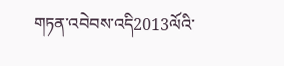གཏན་འབེབས་འདི2013ལོའི་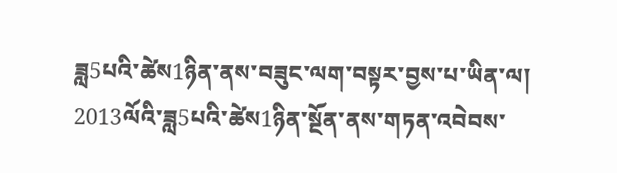ཟླ5པའི་ཚེས1ཉིན་ནས་བཟུང་ལག་བསྟར་བྱས་པ་ཡིན་ལ། 2013ལོའི་ཟླ5པའི་ཚེས1ཉིན་སྔོན་ནས་གཏན་འབེབས་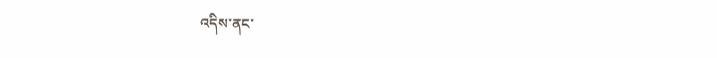འདིས་ནང་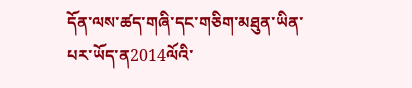དོན་ལས་ཚད་གཞི་དང་གཅིག་མཐུན་ཡིན་པར་ཡོད་ན2014ལོའི་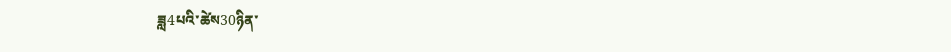ཟླ4པའི་ཚེས30ཉིན་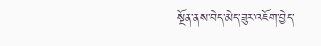སྔོན་ནས་བེད་མེད་ཟུར་འཇོག་བྱེད་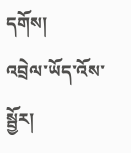དགོས།
འབྲེལ་ཡོད་འོས་སྦྱོར།